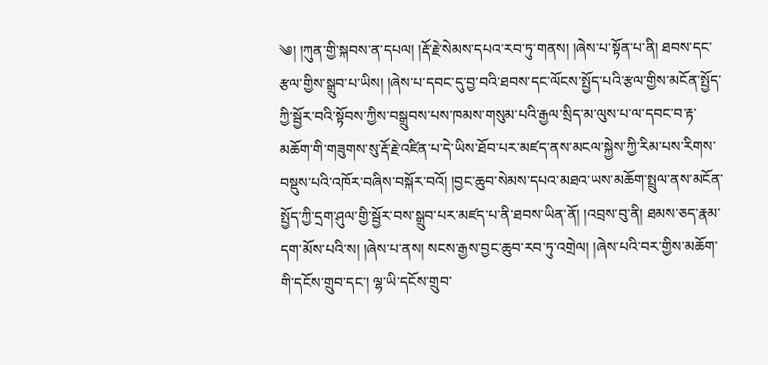༄། །ཀུན་གྱི་སྐབས་ན་དཔལ། །རྡོ་རྗེ་སེམས་དཔའ་རབ་ཏུ་གནས། །ཞེས་པ་སྟོན་པ་ནི། ཐབས་དང་རྩལ་གྱིས་སྒྲུབ་པ་ཡིས། །ཞེས་པ་དབང་དུ་བྱ་བའི་ཐབས་དང་ལོངས་སྤྱོད་པའི་རྩལ་གྱིས་མངོན་སྤྱོད་ཀྱི་སྦྱོར་བའི་སྟོབས་ཀྱིས་བསྒྲུབས་པས་ཁམས་གསུམ་པའི་རྒྱལ་སྲིད་མ་ལུས་པ་ལ་དབང་བ་རྟ་མཆོག་གི་གཟུགས་སུ་རྡོ་རྗེ་འཛིན་པ་དེ་ཡིས་ཐོབ་པར་མཛད་ནས་མངལ་སྐྱེས་ཀྱི་རིམ་པས་རིགས་བསྡུས་པའི་འཁོར་བཞིས་བསྐོར་བའོ། །བྱང་ཆུབ་སེམས་དཔའ་མཐའ་ཡས་མཆོག་སྤྲུལ་ནས་མངོན་སྤྱོད་ཀྱི་དྲག་ཤུལ་གྱི་སྦྱོར་བས་སྒྲུབ་པར་མཛད་པ་ནི་ཐབས་ཡིན་ནོ། །འབྲས་བུ་ནི། ཐམས་ཅད་རྣམ་དག་མོས་པའི་ས། །ཞེས་པ་ནས། སངས་རྒྱས་བྱང་ཆུབ་རབ་ཏུ་འགྲེལ། །ཞེས་པའི་བར་གྱིས་མཆོག་གི་དངོས་གྲུབ་དང་། ལྷ་ཡི་དངོས་གྲུབ་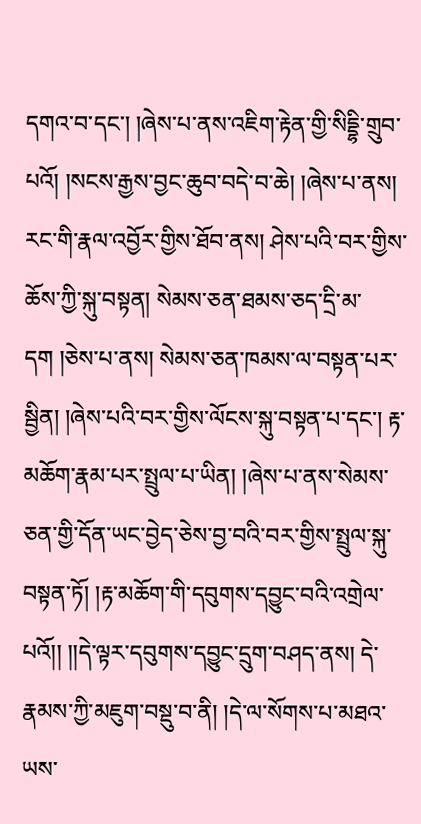དགའ་བ་དང་། །ཞེས་པ་ནས་འཇིག་རྟེན་གྱི་སིདྡྷི་གྲུབ་པའོ། །སངས་རྒྱས་བྱང་ཆུབ་བདེ་བ་ཆེ། །ཞེས་པ་ནས། རང་གི་རྣལ་འབྱོར་གྱིས་ཐོབ་ནས། ཤེས་པའི་བར་གྱིས་ཆོས་ཀྱི་སྐུ་བསྟན། སེམས་ཅན་ཐམས་ཅད་དྲི་མ་དག །ཅེས་པ་ནས། སེམས་ཅན་ཁམས་ལ་བསྟན་པར་སྦྱིན། །ཞེས་པའི་བར་གྱིས་ལོངས་སྐུ་བསྟན་པ་དང་། རྟ་མཆོག་རྣམ་པར་སྤྲུལ་པ་ཡིན། །ཞེས་པ་ནས་སེམས་ཅན་གྱི་དོན་ཡང་བྱེད་ཅེས་བྱ་བའི་བར་གྱིས་སྤྲུལ་སྐུ་བསྟན་ཏོ། །རྟ་མཆོག་གི་དབུགས་དབྱུང་བའི་འགྲེལ་པའོ།། །།དེ་ལྟར་དབུགས་དབྱུང་དྲུག་བཤད་ནས། དེ་རྣམས་ཀྱི་མཇུག་བསྡུ་བ་ནི། །དེ་ལ་སོགས་པ་མཐའ་ཡས་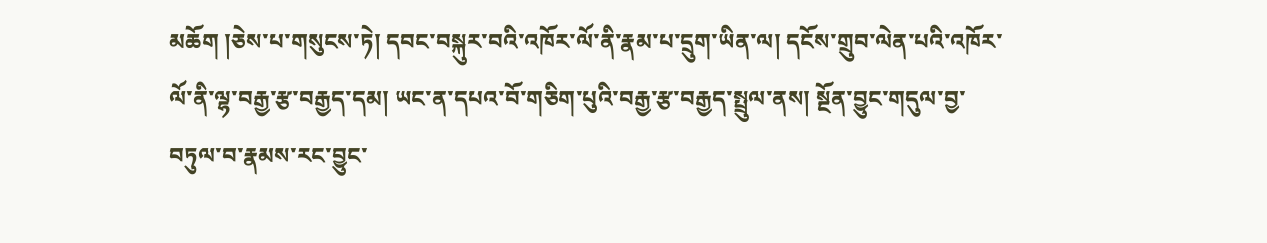མཆོག །ཅེས་པ་གསུངས་ཏེ། དབང་བསྐུར་བའི་འཁོར་ལོ་ནི་རྣམ་པ་དྲུག་ཡིན་ལ། དངོས་གྲུབ་ལེན་པའི་འཁོར་ལོ་ནི་ལྷ་བརྒྱ་རྩ་བརྒྱད་དམ། ཡང་ན་དཔའ་བོ་གཅིག་པུའི་བརྒྱ་རྩ་བརྒྱད་སྤྲུལ་ནས། སྔོན་བྱུང་གདུལ་བྱ་བཏུལ་བ་རྣམས་རང་བྱུང་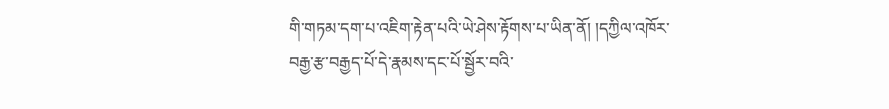གི་གཏམ་དག་པ་འཇིག་རྟེན་པའི་ཡེ་ཤེས་རྟོགས་པ་ཡིན་ནོ། །དཀྱིལ་འཁོར་བརྒྱ་རྩ་བརྒྱད་པོ་དེ་རྣམས་དང་པོ་སྦྱོར་བའི་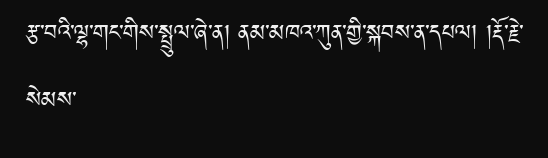རྩ་བའི་ལྷ་གང་གིས་སྤྲུལ་ཞེ་ན། ནམ་མཁའ་ཀུན་གྱི་སྐབས་ན་དཔལ། །རྡོ་རྗེ་སེམས་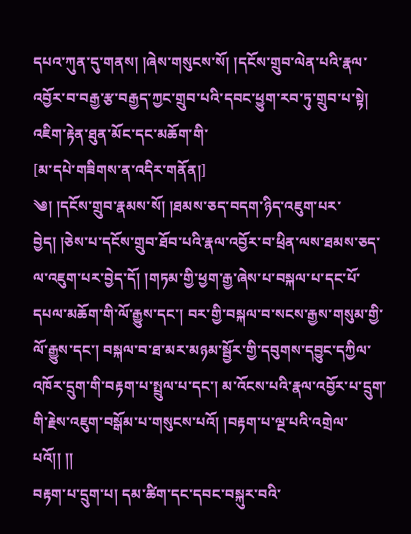དཔའ་ཀུན་དུ་གནས། །ཞེས་གསུངས་སོ། །དངོས་གྲུབ་ལེན་པའི་རྣལ་འབྱོར་བ་བརྒྱ་རྩ་བརྒྱད་ཀྱང་གྲུབ་པའི་དབང་ཕྱུག་རབ་ཏུ་གྲུབ་པ་སྟེ། འཇིག་རྟེན་ཐུན་མོང་དང་མཆོག་གི་
[མ་དཔེ་གཟིགས་ན་འདིར་གནོན།]
༄། །དངོས་གྲུབ་རྣམས་སོ། །ཐམས་ཅད་བདག་ཉིད་འཇུག་པར་བྱེད། །ཅེས་པ་དངོས་གྲུབ་ཐོབ་པའི་རྣལ་འབྱོར་བ་ཕྲིན་ལས་ཐམས་ཅད་ལ་འཇུག་པར་བྱེད་དོ། །གཏམ་གྱི་ཕྱག་རྒྱ་ཞེས་པ་བསྐལ་པ་དང་པོ་དཔལ་མཆོག་གི་ལོ་རྒྱུས་དང་། བར་གྱི་བསྐལ་བ་སངས་རྒྱས་གསུམ་གྱི་ལོ་རྒྱུས་དང་། བསྐལ་བ་ཐ་མར་མཉམ་སྦྱོར་གྱི་དབུགས་དབྱུང་དཀྱིལ་འཁོར་དྲུག་གི་བརྟག་པ་སྤྲུལ་པ་དང་། མ་འོངས་པའི་རྣལ་འབྱོར་པ་དྲུག་གི་རྗེས་འཇུག་བསྒོམ་པ་གསུངས་པའོ། །བརྟག་པ་ལྔ་པའི་འགྲེལ་པའོ།། །།
བརྟག་པ་དྲུག་པ། དམ་ཚིག་དང་དབང་བསྐུར་བའི་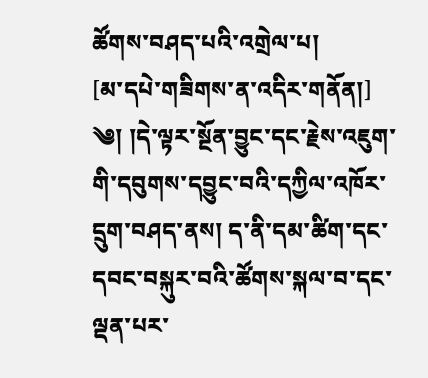ཚོགས་བཤད་པའི་འགྲེལ་པ།
[མ་དཔེ་གཟིགས་ན་འདིར་གནོན།]
༄། །དེ་ལྟར་སྔོན་བྱུང་དང་རྗེས་འཇུག་གི་དབུགས་དབྱུང་བའི་དཀྱིལ་འཁོར་དྲུག་བཤད་ནས། ད་ནི་དམ་ཚིག་དང་དབང་བསྐུར་བའི་ཚོགས་སྐལ་བ་དང་ལྡན་པར་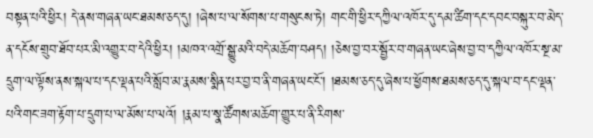བསྟན་པའི་ཕྱིར། དེ་ནས་གཞན་ཡང་ཐམས་ཅད་དུ། །ཞེས་པ་ལ་སོགས་པ་གསུངས་ཏེ། གང་གི་ཕྱིར་དཀྱིལ་འཁོར་དུ་དམ་ཚིག་དང་དབང་བསྐུར་བ་མེད་ན་དངོས་གྲུབ་ཐོབ་པར་མི་འགྱུར་བ་དེའི་ཕྱིར། །མཁའ་འགྲོ་སྒྱུ་མའི་བདེ་མཆོག་བཤད། །ཅེས་བྱ་བར་སྦྱོར་བ་གཞན་ཡང་ཞེས་བྱ་བ་དཀྱིལ་འཁོར་སྔ་མ་དྲུག་ལ་ལྟོས་ནས་སྐལ་པ་དང་ལྡན་པའི་སློབ་མ་རྣམས་སྨིན་པར་བྱ་བ་ནི་གཞན་ཡང་ངོ་། །ཐམས་ཅད་དུ་ཞེས་པ་ཕྱོགས་ཐམས་ཅད་དུ་སྐལ་བ་དང་ལྡན་པའི་གང་ཟག་རྟོག་པ་དྲུག་པ་ལ་མོས་པ་ལའོ། །རྣམ་པ་སྣ་ཚོགས་མཆོག་གྱུར་པ་ནི་རིགས་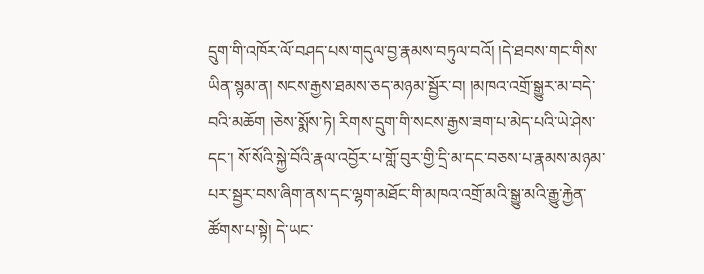དྲུག་གི་འཁོར་ལོ་བཤད་པས་གདུལ་བྱ་རྣམས་བཏུལ་བའོ། །དེ་ཐབས་གང་གིས་ཡིན་སྙམ་ན། སངས་རྒྱས་ཐམས་ཅད་མཉམ་སྦྱོར་བ། །མཁའ་འགྲོ་སྒྱུར་མ་བདེ་བའི་མཆོག །ཅེས་སྨོས་ཏེ། རིགས་དྲུག་གི་སངས་རྒྱས་ཟག་པ་མེད་པའི་ཡེ་ཤེས་དང་། སོ་སོའི་སྐྱེ་བོའི་རྣལ་འབྱོར་པ་གློ་བུར་གྱི་དྲི་མ་དང་བཅས་པ་རྣམས་མཉམ་པར་སྦྱར་བས་ཞིག་ནས་དང་ལྷག་མཐོང་གི་མཁའ་འགྲོ་མའི་སྒྱུ་མའི་རྒྱུ་རྐྱེན་ཚོགས་པ་སྟེ། དེ་ཡང་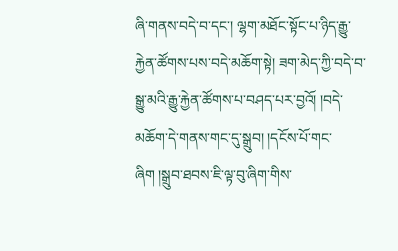ཞི་གནས་བདེ་བ་དང་། ལྷག་མཐོང་སྟོང་པ་ཉིད་རྒྱུ་རྐྱེན་ཚོགས་པས་བདེ་མཆོག་སྟེ། ཟག་མེད་ཀྱི་བདེ་བ་སྒྱུ་མའི་རྒྱུ་རྐྱེན་ཚོགས་པ་བཤད་པར་བྱའོ། །བདེ་མཆོག་དེ་གནས་གང་དུ་སྒྲུབ། །དངོས་པོ་གང་ཞིག །སྒྲུབ་ཐབས་ཇི་ལྟ་བུ་ཞིག་གིས་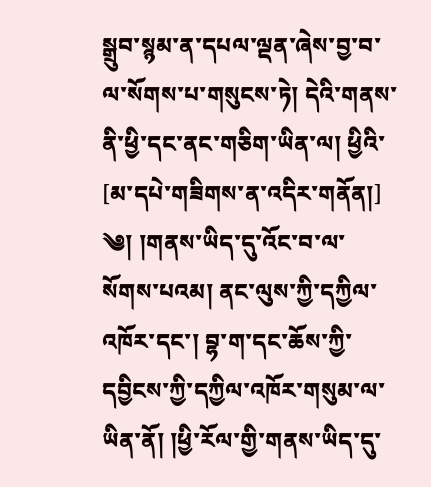སྒྲུབ་སྙམ་ན་དཔལ་ལྡན་ཞེས་བྱ་བ་ལ་སོགས་པ་གསུངས་ཏེ། དེའི་གནས་ནི་ཕྱི་དང་ནང་གཅིག་ཡིན་ལ། ཕྱིའི་
[མ་དཔེ་གཟིགས་ན་འདིར་གནོན།]
༄། །གནས་ཡིད་དུ་འོང་བ་ལ་སོགས་པའམ། ནང་ལུས་ཀྱི་དཀྱིལ་འཁོར་དང་། བྷ་ག་དང་ཆོས་ཀྱི་དབྱིངས་ཀྱི་དཀྱིལ་འཁོར་གསུམ་ལ་ཡིན་ནོ། །ཕྱི་རོལ་གྱི་གནས་ཡིད་དུ་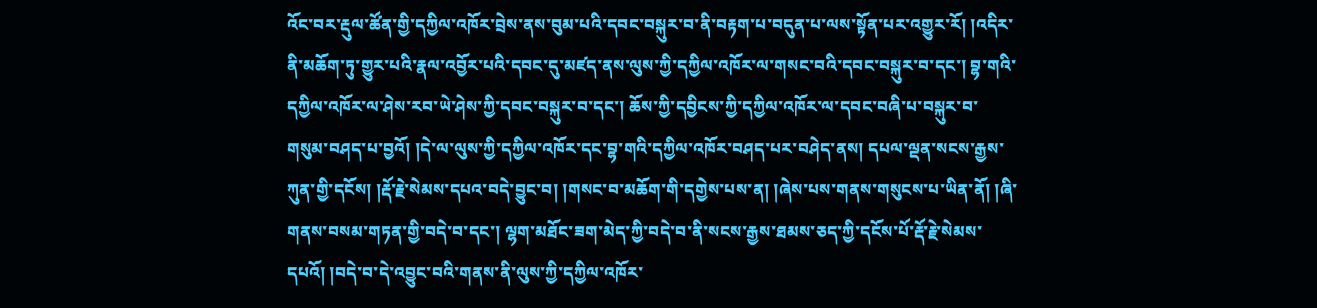འོང་བར་རྡུལ་ཚོན་གྱི་དཀྱིལ་འཁོར་བྲེས་ནས་བུམ་པའི་དབང་བསྐུར་བ་ནི་བརྟག་པ་བདུན་པ་ལས་སྟོན་པར་འགྱུར་རོ། །འདིར་ནི་མཆོག་ཏུ་གྱུར་པའི་རྣལ་འབྱོར་པའི་དབང་དུ་མཛད་ནས་ལུས་ཀྱི་དཀྱིལ་འཁོར་ལ་གསང་བའི་དབང་བསྐུར་བ་དང་། བྷ་གའི་དཀྱིལ་འཁོར་ལ་ཤེས་རབ་ཡེ་ཤེས་ཀྱི་དབང་བསྐུར་བ་དང་། ཆོས་ཀྱི་དབྱིངས་ཀྱི་དཀྱིལ་འཁོར་ལ་དབང་བཞི་པ་བསྐུར་བ་གསུམ་བཤད་པ་བྱའོ། །དེ་ལ་ལུས་ཀྱི་དཀྱིལ་འཁོར་དང་བྷ་གའི་དཀྱིལ་འཁོར་བཤད་པར་བཤེད་ནས། དཔལ་ལྡན་སངས་རྒྱས་ཀུན་གྱི་དངོས། །རྡོ་རྗེ་སེམས་དཔའ་བདེ་བྱུང་བ། །གསང་བ་མཆོག་གི་དགྱེས་པས་ན། །ཞེས་པས་གནས་གསུངས་པ་ཡིན་ནོ། །ཞི་གནས་བསམ་གཏན་གྱི་བདེ་བ་དང་། ལྷག་མཐོང་ཟག་མེད་ཀྱི་བདེ་བ་ནི་སངས་རྒྱས་ཐམས་ཅད་ཀྱི་དངོས་པོ་རྡོ་རྗེ་སེམས་དཔའོ། །བདེ་བ་དེ་འབྱུང་བའི་གནས་ནི་ལུས་ཀྱི་དཀྱིལ་འཁོར་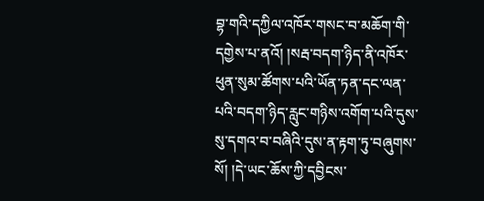བྷ་གའི་དཀྱིལ་འཁོར་གསང་བ་མཆོག་གི་དགྱེས་པ་ནའོ། །སརྦ་བདག་ཉིད་ནི་འཁོར་ཕུན་སུམ་ཚོགས་པའི་ཡོན་ཏན་དང་ལན་པའི་བདག་ཉིད་རླུང་གཉིས་འགོག་པའི་དུས་སུ་དགའ་བ་བཞིའི་དུས་ན་རྟག་ཏུ་བཞུགས་སོ། །དེ་ཡང་ཆོས་ཀྱི་དབྱིངས་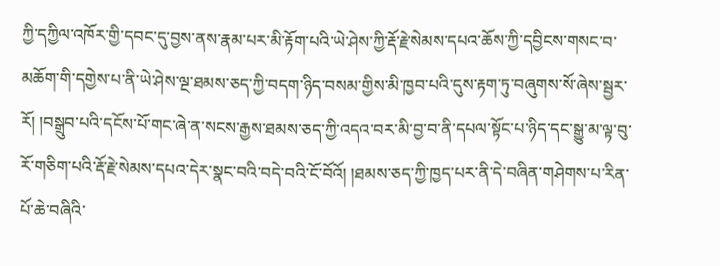ཀྱི་དཀྱིལ་འཁོར་གྱི་དབང་དུ་བྱས་ནས་རྣམ་པར་མི་རྟོག་པའི་ཡེ་ཤེས་ཀྱི་རྡོ་རྗེ་སེམས་དཔའ་ཆོས་ཀྱི་དབྱིངས་གསང་བ་མཆོག་གི་དགྱེས་པ་ནི་ཡེ་ཤེས་ལྔ་ཐམས་ཅད་ཀྱི་བདག་ཉིད་བསམ་གྱིས་མི་ཁྱབ་པའི་དུས་རྟག་ཏུ་བཞུགས་སོ་ཞེས་སྦྱར་རོ། །བསྒྲུབ་པའི་དངོས་པོ་གང་ཞེ་ན་སངས་རྒྱས་ཐམས་ཅད་ཀྱི་འདའ་བར་མི་བྱ་བ་ནི་དཔལ་སྟོང་པ་ཉིད་དང་སྒྱུ་མ་ལྟ་བུ་རོ་གཅིག་པའི་རྡོ་རྗེ་སེམས་དཔའ་དེར་སྣང་བའི་བདེ་བའི་ངོ་བོའོ། །ཐམས་ཅད་ཀྱི་ཁྱད་པར་ནི་དེ་བཞིན་གཤེགས་པ་རིན་པོ་ཆེ་བཞིའི་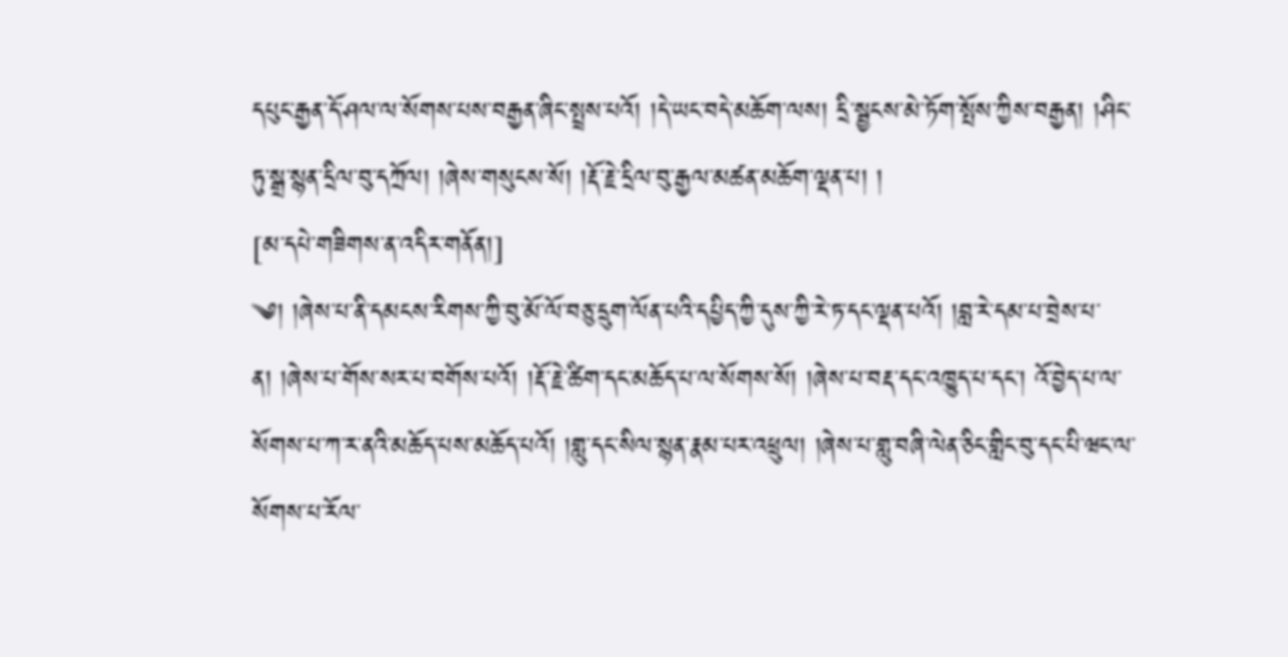དཔུང་རྒྱན་དོ་ཤལ་ལ་སོགས་པས་བརྒྱན་ཞིང་སྤྲས་པའོ། །དེ་ཡང་བདེ་མཆོག་ལས། དྲི་སྦྱངས་མེ་ཏོག་སྤོས་ཀྱིས་བརྒྱན། །ཤིང་ཏུ་སྒྲ་སྙན་དྲིལ་བུ་དཀྲོལ། །ཞེས་གསུངས་སོ། །རྡོ་རྗེ་དྲིལ་བུ་རྒྱལ་མཚན་མཆོག་ལྡན་པ། །
[མ་དཔེ་གཟིགས་ན་འདིར་གནོན།]
༄། །ཞེས་པ་ནི་དམངས་རིགས་ཀྱི་བུ་མོ་ལོ་བཅུ་དྲུག་ལོན་པའི་དཔྱིད་ཀྱི་དུས་ཀྱི་རེ་ཏ་དང་ལྡན་པའོ། །བླ་རེ་དམ་པ་བྲེས་པ་ན། །ཞེས་པ་གོས་སར་པ་བགོས་པའོ། །རྡོ་རྗེ་ཚིག་དང་མཆོད་པ་ལ་སོགས་སོ། །ཞེས་པ་བརྡ་དང་འཁྱུད་པ་དང་། འོ་བྱེད་པ་ལ་སོགས་པ་ཀ་ར་ནའི་མཆོད་པས་མཆོད་པའོ། །གླུ་དང་སིལ་སྙན་རྣམ་པར་འཕྲུལ། །ཞེས་པ་གླུ་བཞི་ལེན་ཅིང་གླིང་བུ་དང་པི་ཝང་ལ་སོགས་པ་རོལ་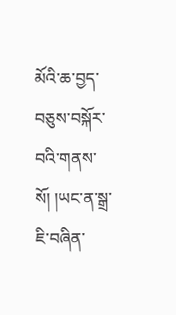མོའི་ཆ་བྱད་བཅུས་བསྐོར་བའི་གནས་སོ། །ཡང་ན་སྒྲ་ཇི་བཞིན་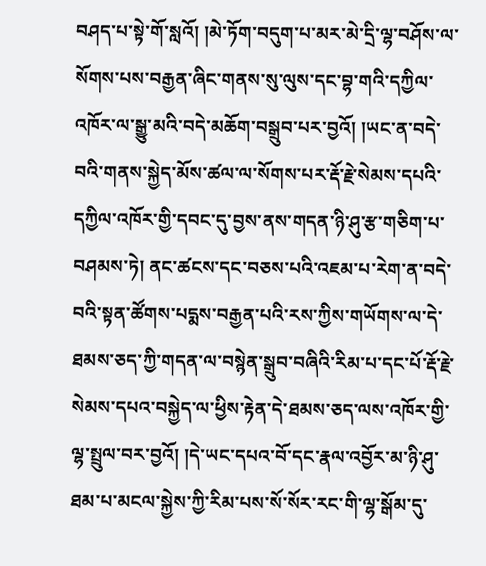བཤད་པ་སྟེ་གོ་སླའོ། །མེ་ཏོག་བདུག་པ་མར་མེ་དྲི་ལྷ་བཤོས་ལ་སོགས་པས་བརྒྱན་ཞིང་གནས་སུ་ལུས་དང་བྷ་གའི་དཀྱིལ་འཁོར་ལ་སྒྱུ་མའི་བདེ་མཆོག་བསྒྲུབ་པར་བྱའོ། །ཡང་ན་བདེ་བའི་གནས་སྐྱེད་མོས་ཚལ་ལ་སོགས་པར་རྡོ་རྗེ་སེམས་དཔའི་དཀྱིལ་འཁོར་གྱི་དབང་དུ་བྱས་ནས་གདན་ཉི་ཤུ་རྩ་གཅིག་པ་བཤམས་ཏེ། ནང་ཚངས་དང་བཅས་པའི་འཇམ་པ་རེག་ན་བདེ་བའི་སྟན་ཚོགས་པདྨས་བརྒྱན་པའི་རས་ཀྱིས་གཡོགས་ལ་དེ་ཐམས་ཅད་ཀྱི་གདན་ལ་བསྙེན་སྒྲུབ་བཞིའི་རིམ་པ་དང་པོ་རྡོ་རྗེ་སེམས་དཔའ་བསྐྱེད་ལ་ཕྱིས་རྟེན་དེ་ཐམས་ཅད་ལས་འཁོར་གྱི་ལྷ་སྤྲུལ་བར་བྱའོ། །དེ་ཡང་དཔའ་བོ་དང་རྣལ་འབྱོར་མ་ཉི་ཤུ་ཐམ་པ་མངལ་སྐྱེས་ཀྱི་རིམ་པས་སོ་སོར་རང་གི་ལྷ་སྒོམ་དུ་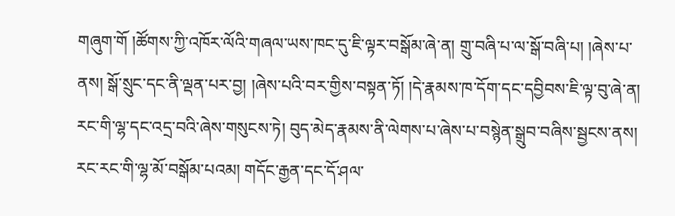གཞུག་གོ །ཚོགས་ཀྱི་འཁོར་ལོའི་གཞལ་ཡས་ཁང་དུ་ཇི་ལྟར་བསྒོམ་ཞེ་ན། གྲུ་བཞི་པ་ལ་སྒོ་བཞི་པ། །ཞེས་པ་ནས། སྒོ་སྲུང་དང་ནི་ལྡན་པར་བྱ། །ཞེས་པའི་བར་གྱིས་བསྟན་ཏོ། །དེ་རྣམས་ཁ་དོག་དང་དབྱིབས་ཇི་ལྟ་བུ་ཞེ་ན། རང་གི་ལྷ་དང་འདྲ་བའི་ཞེས་གསུངས་ཏེ། བུད་མེད་རྣམས་ནི་ལེགས་པ་ཞེས་པ་བསྙེན་སྒྲུབ་བཞིས་སྦྱངས་ནས། རང་རང་གི་ལྷ་མོ་བསྒོམ་པའམ། གདོང་རྒྱན་དང་དོ་ཤལ་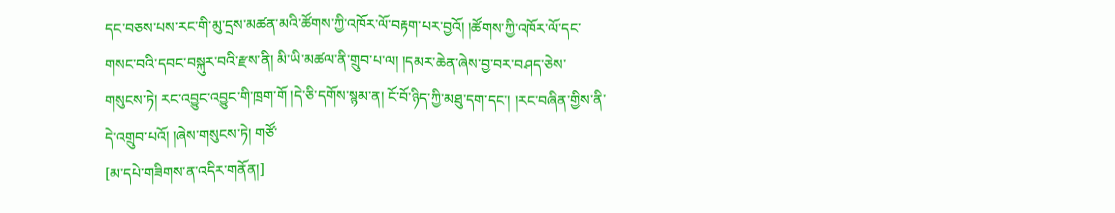དང་བཅས་པས་རང་གི་མུ་དྲས་མཚན་མའི་ཚོགས་ཀྱི་འཁོར་ལོ་བརྟག་པར་བྱའོ། །ཚོགས་ཀྱི་འཁོར་ལོ་དང་གསང་བའི་དབང་བསྐུར་བའི་རྫས་ནི། མི་ཡི་མཚལ་ནི་གྲུབ་པ་ལ། །དམར་ཆེན་ཞེས་བྱ་བར་བཤད་ཅེས་གསུངས་ཏེ། རང་འབྱུང་འབྱུང་གི་ཁྲག་གོ །དེ་ཅི་དགོས་སྙམ་ན། ངོ་བོ་ཉིད་ཀྱི་མཐུ་དག་དང་། །རང་བཞིན་གྱིས་ནི་དེ་འགྲུབ་པའོ། །ཞེས་གསུངས་ཏེ། གཙོ་
[མ་དཔེ་གཟིགས་ན་འདིར་གནོན།]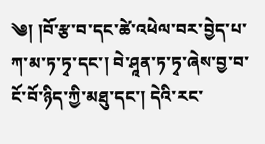༄། །བོ་རྩ་བ་དང་ཚེ་འཕེལ་བར་བྱེད་པ་ཀ་མ་ཏ་ཏྭ་དང་། བེ་ཤཱན་ཏ་ཏྭ་ཞེས་བྱ་བ་ངོ་བོ་ཉིད་ཀྱི་མཐུ་དང་། དེའི་རང་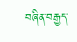བཞིན་བརྒྱད་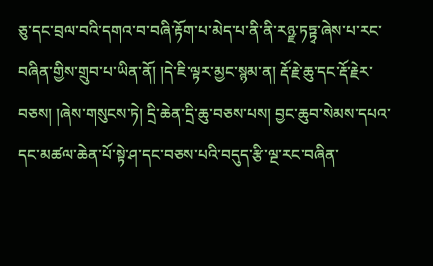ཅུ་དང་བྲལ་བའི་དགའ་བ་བཞི་རྟོག་པ་མེད་པ་ནི་ནི་རཉྫ་ཏཏྟྭ་ཞེས་པ་རང་བཞིན་གྱིས་གྲུབ་པ་ཡིན་ནོ། །དེ་ཇི་ལྟར་མྱང་སྙམ་ན། རྡོ་རྗེ་ཆུ་དང་རྡོ་རྗེར་བཅས། །ཞེས་གསུངས་ཏེ། དྲི་ཆེན་དྲི་ཆུ་བཅས་པས། བྱང་ཆུབ་སེམས་དཔའ་དང་མཚལ་ཆེན་པོ་སྟེ་ཤ་དང་བཅས་པའི་བདུད་རྩི་ལྔ་རང་བཞིན་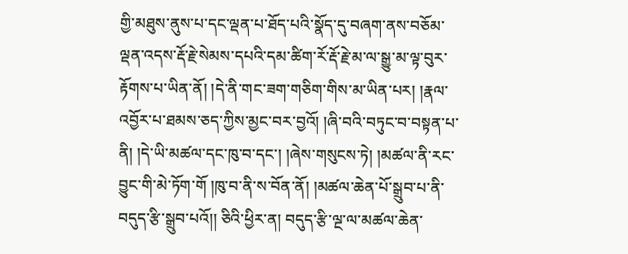གྱི་མཐུས་ནུས་པ་དང་ལྡན་པ་ཐོད་པའི་སྣོད་དུ་བཞག་ནས་བཅོམ་ལྡན་འདས་རྡོ་རྗེ་སེམས་དཔའི་དམ་ཚིག་རོ་རྡོ་རྗེ་མ་ལ་སྒྱུ་མ་ལྟ་བུར་རྟོགས་པ་ཡིན་ནོ། །དེ་ནི་གང་ཟག་གཅིག་གིས་མ་ཡིན་པར། །རྣལ་འབྱོར་པ་ཐམས་ཅད་ཀྱིས་མྱང་བར་བྱའོ། །ཞི་བའི་བཏུང་བ་བསྟན་པ་ནི། །དེ་ཡི་མཚལ་དང་ཁུ་བ་དང་། །ཞེས་གསུངས་ཏེ། །མཚལ་ནི་རང་བྱུང་གི་མེ་ཏོག་གོ །ཁུ་བ་ནི་ས་བོན་ནོ། །མཚལ་ཆེན་པོ་སྒྲུབ་པ་ནི་བདུད་རྩི་སྒྲུབ་པའོ།། ཅིའི་ཕྱིར་ན། བདུད་རྩི་ལྔ་ལ་མཚལ་ཆེན་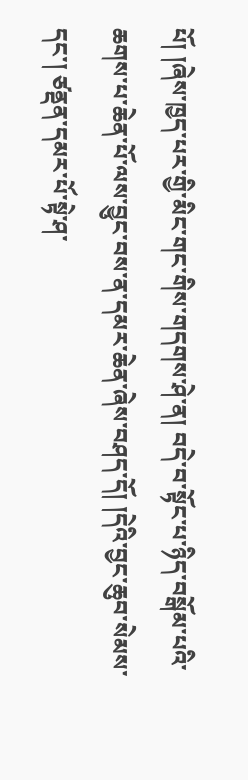པོ། །ཞེས་ཁྱད་པར་གྱི་མིང་གང་གིས་གདགས་ཤེ་ན། བདེ་བ་སྟོང་པ་ཉིད་བསྒོམ་པའི་ཆགས་པ་ཆེན་པོ་ལས་བྱུང་བས་ན་དམར་ཆེན་ཞེས་བཤད་དོ། །དེའི་བྱང་ཆུབ་སེམས་དང་། ཙནྡན་དམར་པོ་སྟེ་ཤ་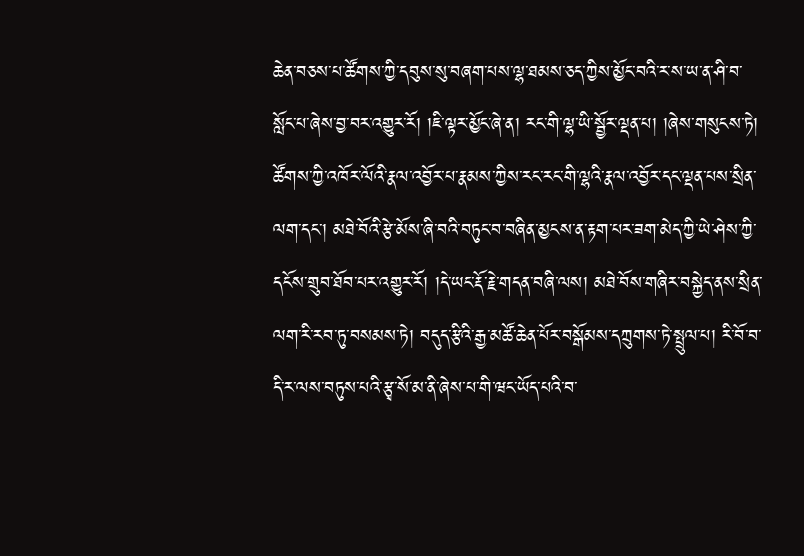ཆེན་བཅས་པ་ཚོགས་ཀྱི་དབུས་སུ་བཞག་པས་ལྷ་ཐམས་ཅད་ཀྱིས་མྱོང་བའི་ར་ས་ཡ་ན་ཤི་བ་སློང་པ་ཞེས་བྱ་བར་འགྱུར་རོ། །ཇི་ལྟར་མྱོང་ཞེ་ན། རང་གི་ལྷ་ཡི་སྦྱོར་ལྡན་པ། །ཞེས་གསུངས་ཏེ། ཚོགས་ཀྱི་འཁོར་ལོའི་རྣལ་འབྱོར་པ་རྣམས་ཀྱིས་རང་རང་གི་ལྷའི་རྣལ་འབྱོར་དང་ལྡན་པས་སྲིན་ལག་དང་། མཐེ་བོའི་རྩེ་མོས་ཞི་བའི་བཏུང་བ་བཞིན་མྱངས་ན་རྟག་པར་ཟག་མེད་ཀྱི་ཡེ་ཤེས་ཀྱི་དངོས་གྲུབ་ཐོབ་པར་འགྱུར་རོ། །དེ་ཡང་རྡོ་རྗེ་གདན་བཞི་ལས། མཐེ་བོས་གཞིར་བསྐྱེད་ནས་སྲིན་ལག་རི་རབ་ཏུ་བསམས་ཏེ། བདུད་རྩིའི་རྒྱ་མཚོ་ཆེན་པོར་བསྒོམས་དཀྲུགས་ཏེ་སྤྲུལ་པ། རི་བོ་བ་དི་ར་ལས་བཏུས་པའི་རྩྭ་སོ་མ་ནི་ཞེས་པ་གི་ཝང་ཡོད་པའི་བ་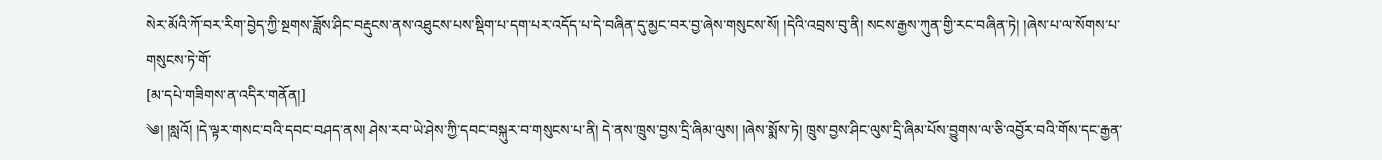སེར་མོའི་ཀོ་བར་རིག་བྱེད་ཀྱི་སྔགས་ཟློས་ཤིང་བརྡུངས་ནས་འཐུངས་པས་སྡིག་པ་དག་པར་འདོད་པ་དེ་བཞིན་དུ་མྱང་བར་བྱ་ཞེས་གསུངས་སོ། །དེའི་འབྲས་བུ་ནི། སངས་རྒྱས་ཀུན་གྱི་རང་བཞིན་ཏེ། །ཞེས་པ་ལ་སོགས་པ་གསུངས་ཏེ་གོ་
[མ་དཔེ་གཟིགས་ན་འདིར་གནོན།]
༄། །སླའོ། །དེ་ལྟར་གསང་བའི་དབང་བཤད་ནས། ཤེས་རབ་ཡེ་ཤེས་ཀྱི་དབང་བསྐུར་བ་གསུངས་པ་ནི། དེ་ནས་ཁྲུས་བྱས་དྲི་ཞིམ་ལུས། །ཞེས་སྨོས་ཏེ། ཁྲུས་བྱས་ཤིང་ལུས་དྲི་ཞིམ་པོས་བྱུགས་ལ་ཅི་འབྱོར་བའི་གོས་དང་རྒྱན་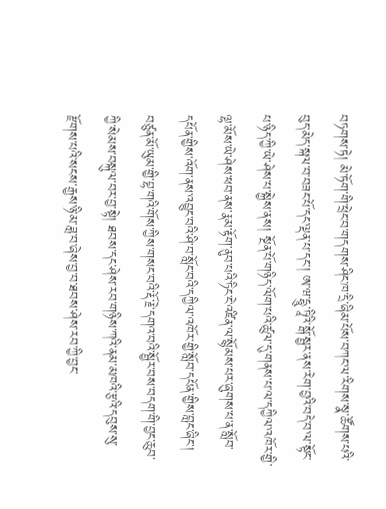བཏགས་ཏེ། མེ་ཏོག་གི་ཕྲེང་བ་གདགས་ཤིང་ཁ་དྲི་ཞིམ་པོས་བཀང་ལ་རིགས་སྣ་ཚོགས་པའི་བུད་མེད་སྐལ་བ་བཟང་པོ་དང་ལྡན་པ་དང་། ཨ་ཝ་དྷཱུ་ཏཱིའི་སྒོ་སྦྱར་ནས་རེག་བྱའི་བདེ་བ་ལ་སྟོང་པ་ཉིད་ཀྱི་ཡེ་ཤེས་པ་སྐྱེས་ནས། སྔོན་པོ་གཉིད་ལོག་པའི་ཚུལ་དུ་གནས་པ་ལ་དཀྱིལ་འཁོར་གྱི་ལྷ་མོས་ཡེ་ཤེས་ཕབ་ནས་རྣམ་རྟོག་ནུབ་པའི་ཏིང་ངེ་འཛིན་ལ་སྙོམས་པར་ཞུགས་པ་ན་སློབ་དཔོན་གྱིས་འོག་ནས་འབྱུང་བའི་ཤི་བ་སློང་བའི་དཀྱིལ་འཁོར་གྱི་སློབ་དཔོན་གྱིས་བླང་ཞིང་། བཙུན་མོ་ཡུམ་གྱི་བྷ་གའི་གོས་ཀྱིས་གསང་བའི་རྡོ་རྗེ་དགའ་བའི་སྦྱོར་བས་བདག་གི་བྱང་ཆུབ་ཀྱི་སེམས་བསྐུལ་བར་བྱ་སྟེ། ཐབས་དང་ཤེས་རབ་གཉིས་ཀའི་ནམ་མཁའི་རྩའི་དབུས་སུ་རྫོགས་པའི་སངས་རྒྱས་ཉི་མ་ཟླ་བ་ཞེས་བྱ་བ་ཐབས་ཤེས་རབ་ཀྱི་བྱང་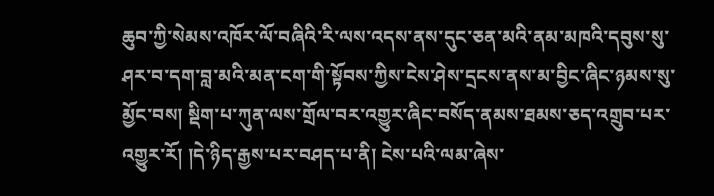ཆུབ་ཀྱི་སེམས་འཁོར་ལོ་བཞིའི་རི་ལས་འདས་ནས་དུང་ཅན་མའི་ནམ་མཁའི་དབུས་སུ་ཤར་བ་དག་བླ་མའི་མན་ངག་གི་སྟོབས་ཀྱིས་ངེས་ཤེས་དྲངས་ནས་མ་བྱིང་ཞིང་ཉམས་སུ་མྱོང་བས། སྡིག་པ་ཀུན་ལས་གྲོལ་བར་འགྱུར་ཞིང་བསོད་ནམས་ཐམས་ཅད་འགྲུབ་པར་འགྱུར་རོ། །དེ་ཉིད་རྒྱས་པར་བཤད་པ་ནི། ངེས་པའི་ལམ་ཞེས་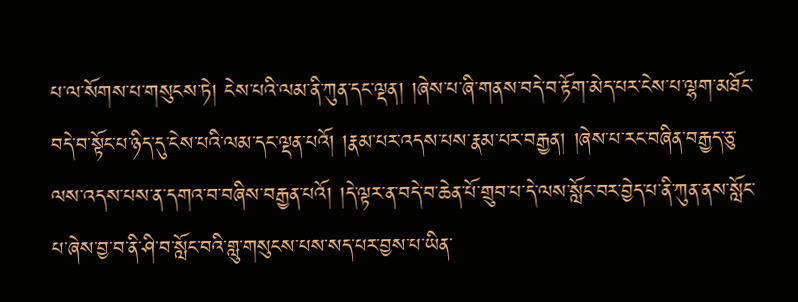པ་ལ་སོགས་པ་གསུངས་ཏེ། ངེས་པའི་ལམ་ནི་ཀུན་དང་ལྡན། །ཞེས་པ་ཞི་གནས་བདེ་བ་རྟོག་མེད་པར་ངེས་པ་ལྷག་མཐོང་བདེ་བ་སྟོང་པ་ཉིད་དུ་ངེས་པའི་ལམ་དང་ལྡན་པའོ། །རྣམ་པར་འདས་པས་རྣམ་པར་བརྒྱན། །ཞེས་པ་རང་བཞིན་བརྒྱད་ཅུ་ལས་འདས་པས་ན་དགའ་བ་བཞིས་བརྒྱན་པའོ། །དེ་ལྟར་ན་བདེ་བ་ཆེན་པོ་གྲུབ་པ་དེ་ལས་སློང་བར་བྱེད་པ་ནི་ཀུན་ནས་སློང་པ་ཞེས་བྱ་བ་ནི་ཤི་བ་སློང་བའི་གླུ་གསུངས་པས་སད་པར་བྱས་པ་ཡིན་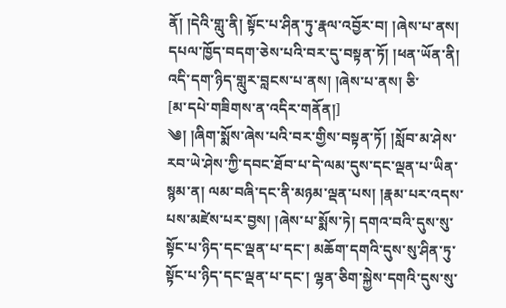ནོ། །དེའི་གླུ་ནི། སྟོང་པ་ཤིན་ཏུ་རྣལ་འབྱོར་བ། །ཞེས་པ་ནས། དཔལ་ཁྱོད་བདག་ཅེས་པའི་བར་དུ་བསྟན་ཏོ། །ཕན་ཡོན་ནི། འདི་དག་ཉིད་གླུར་བླངས་པ་ནས། །ཞེས་པ་ནས། ཅི་
[མ་དཔེ་གཟིགས་ན་འདིར་གནོན།]
༄། །ཞིག་སྨོས་ཞེས་པའི་བར་གྱིས་བསྟན་ཏོ། །སློབ་མ་ཤེས་རབ་ཡེ་ཤེས་ཀྱི་དབང་ཐོབ་པ་དེ་ལམ་དུས་དང་ལྡན་པ་ཡིན་སྙམ་ན། ལམ་བཞི་དང་ནི་མཉམ་ལྡན་པས། །རྣམ་པར་འདས་པས་མཛེས་པར་བྱས། །ཞེས་པ་སྨོས་ཏེ། དགའ་བའི་དུས་སུ་སྟོང་པ་ཉིད་དང་ལྡན་པ་དང་། མཆོག་དགའི་དུས་སུ་ཤིན་ཏུ་སྟོང་པ་ཉིད་དང་ལྡན་པ་དང་། ལྷན་ཅིག་སྐྱེས་དགའི་དུས་སུ་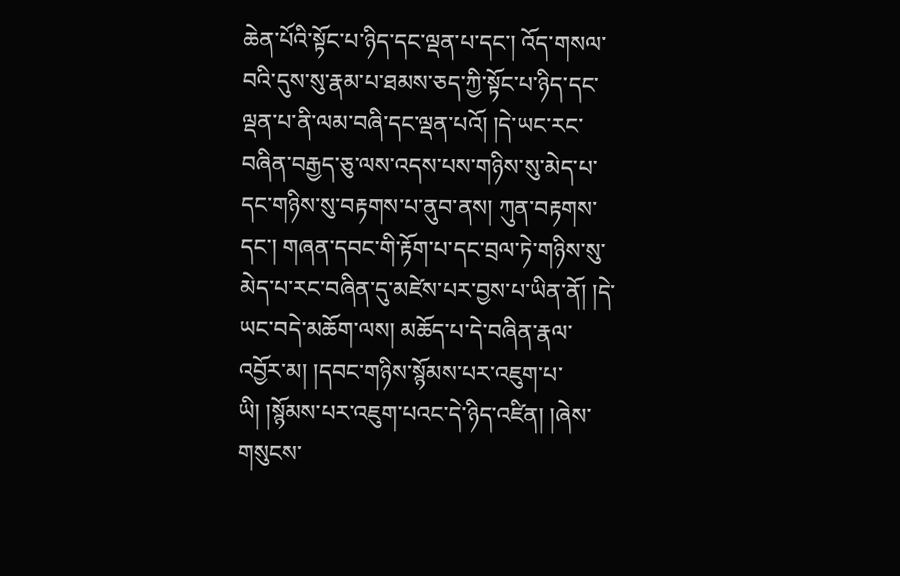ཆེན་པོའི་སྟོང་པ་ཉིད་དང་ལྡན་པ་དང་། འོད་གསལ་བའི་དུས་སུ་རྣམ་པ་ཐམས་ཅད་ཀྱི་སྟོང་པ་ཉིད་དང་ལྡན་པ་ནི་ལམ་བཞི་དང་ལྡན་པའོ། །དེ་ཡང་རང་བཞིན་བརྒྱད་ཅུ་ལས་འདས་པས་གཉིས་སུ་མེད་པ་དང་གཉིས་སུ་བརྟགས་པ་ནུབ་ནས། ཀུན་བརྟགས་དང་། གཞན་དབང་གི་རྟོག་པ་དང་བྲལ་ཏེ་གཉིས་སུ་མེད་པ་རང་བཞིན་དུ་མཛེས་པར་བྱས་པ་ཡིན་ནོ། །དེ་ཡང་བདེ་མཆོག་ལས། མཆོད་པ་དེ་བཞིན་རྣལ་འབྱོར་མ། །དབང་གཉིས་སྙོམས་པར་འཇུག་པ་ཡི། །སྙོམས་པར་འཇུག་པའང་དེ་ཉིད་འཛིན། །ཞེས་གསུངས་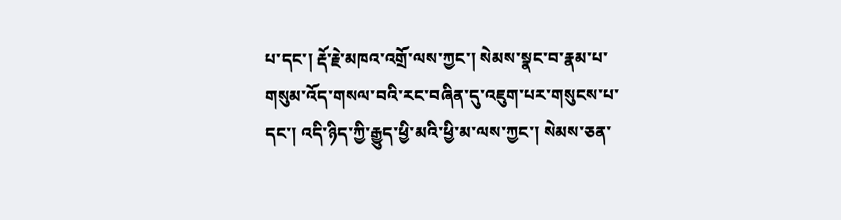པ་དང་། རྡོ་རྗེ་མཁའ་འགྲོ་ལས་ཀྱང་། སེམས་སྣང་བ་རྣམ་པ་གསུམ་འོད་གསལ་བའི་རང་བཞིན་དུ་འཇུག་པར་གསུངས་པ་དང་། འདི་ཉིད་ཀྱི་རྒྱུད་ཕྱི་མའི་ཕྱི་མ་ལས་ཀྱང་། སེམས་ཅན་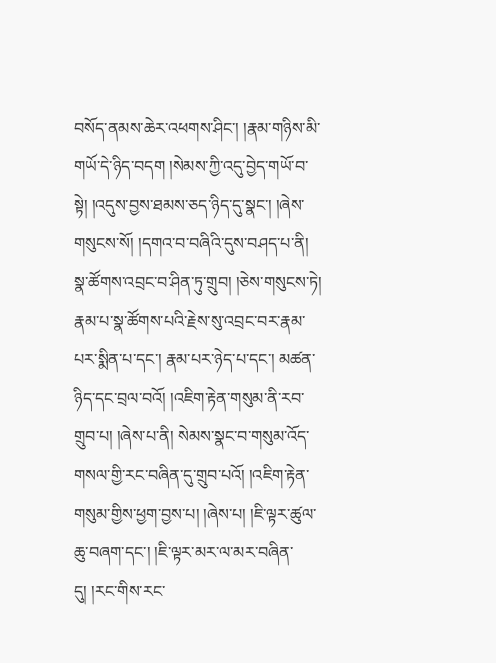བསོད་ནམས་ཆེར་འཕགས་ཤིང་། །རྣམ་གཉིས་མི་གཡོ་དེ་ཉིད་བདག །སེམས་ཀྱི་འདུ་བྱེད་གཡོ་བ་སྟེ། །འདུས་བྱས་ཐམས་ཅད་ཉིད་དུ་སྣང་། །ཞེས་གསུངས་སོ། །དགའ་བ་བཞིའི་དུས་བཤད་པ་ནི། སྣ་ཚོགས་འབྲང་བ་ཤིན་ཏུ་གྲུབ། །ཅེས་གསུངས་ཏེ། རྣམ་པ་སྣ་ཚོགས་པའི་རྗེས་སུ་འབྲང་བར་རྣམ་པར་སྨིན་པ་དང་། རྣམ་པར་ཉེད་པ་དང་། མཚན་ཉིད་དང་བྲལ་བའོ། །འཇིག་རྟེན་གསུམ་ནི་རབ་གྲུབ་པ། །ཞེས་པ་ནི། སེམས་སྣང་བ་གསུམ་འོད་གསལ་གྱི་རང་བཞིན་དུ་གྲུབ་པའོ། །འཇིག་རྟེན་གསུམ་གྱིས་ཕྱག་བྱས་པ། །ཞེས་པ། །ཇི་ལྟར་ཚུལ་ཆུ་བཞག་དང་། །ཇི་ལྟར་མར་ལ་མར་བཞིན་དུ། །རང་གིས་རང་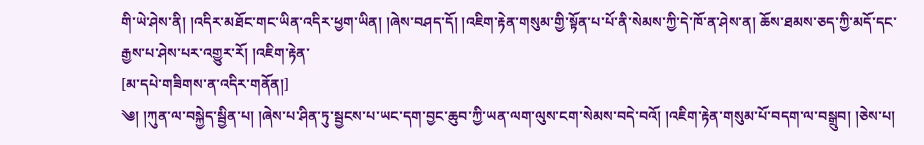གི་ཡེ་ཤེས་ནི། །འདིར་མཐོང་གང་ཡིན་འདིར་ཕྱག་ཡིན། །ཞེས་བཤད་དོ། །འཇིག་རྟེན་གསུམ་གྱི་སྟོན་པ་པོ་ནི་སེམས་ཀྱི་དེ་ཁོ་ན་ཤེས་ན། ཆོས་ཐམས་ཅད་ཀྱི་མདོ་དང་རྒྱས་པ་ཤེས་པར་འགྱུར་རོ། །འཇིག་རྟེན་
[མ་དཔེ་གཟིགས་ན་འདིར་གནོན།]
༄། །ཀུན་ལ་བསྐྱེད་སྦྱིན་པ། །ཞེས་པ་ཤིན་ཏུ་སྦྱངས་པ་ཡང་དག་བྱང་ཆུབ་ཀྱི་ཡན་ལག་ལུས་ངག་སེམས་བདེ་བའོ། །འཇིག་རྟེན་གསུམ་པོ་བདག་ལ་བསྒྲུབ། །ཅེས་པ།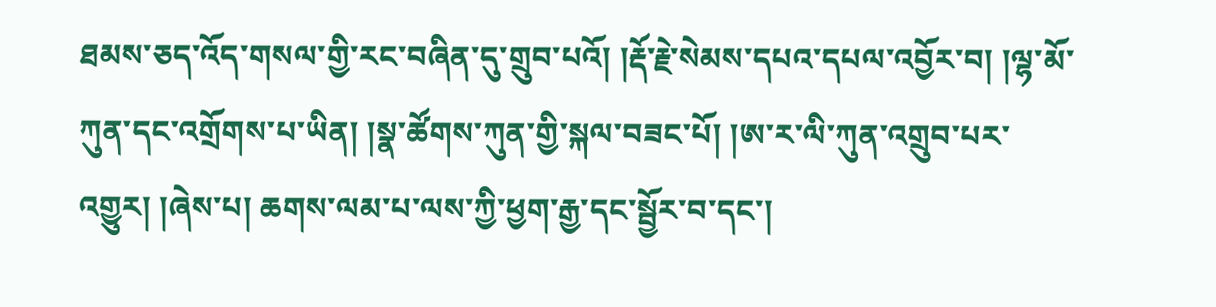ཐམས་ཅད་འོད་གསལ་གྱི་རང་བཞིན་དུ་གྲུབ་པའོ། །རྡོ་རྗེ་སེམས་དཔའ་དཔལ་འབྱོར་བ། །ལྷ་མོ་ཀུན་དང་འགྲོགས་པ་ཡིན། །སྣ་ཚོགས་ཀུན་གྱི་སྐལ་བཟང་པོ། །ཨ་ར་ལི་ཀུན་འགྲུབ་པར་འགྱུར། །ཞེས་པ། ཆགས་ལམ་པ་ལས་ཀྱི་ཕྱག་རྒྱ་དང་སྦྱོར་བ་དང་།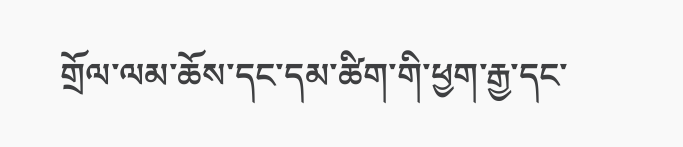གྲོལ་ལམ་ཆོས་དང་དམ་ཚིག་གི་ཕྱག་རྒྱ་དང་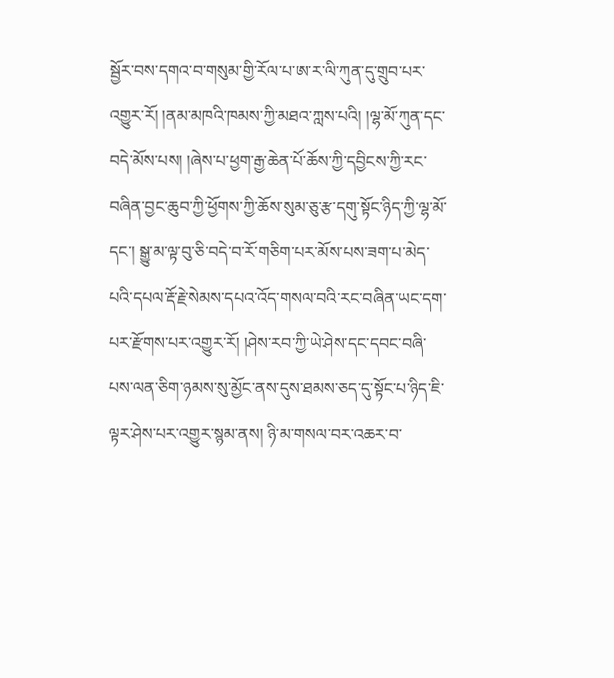སྦྱོར་བས་དགའ་བ་གསུམ་གྱི་རོལ་པ་ཨ་ར་ལི་ཀུན་དུ་གྲུབ་པར་འགྱུར་རོ། །ནམ་མཁའི་ཁམས་ཀྱི་མཐའ་ཀླས་པའི། །ལྷ་མོ་ཀུན་དང་བདེ་མོས་པས། །ཞེས་པ་ཕྱག་རྒྱ་ཆེན་པོ་ཆོས་ཀྱི་དབྱིངས་ཀྱི་རང་བཞིན་བྱང་ཆུབ་ཀྱི་ཕྱོགས་ཀྱི་ཆོས་སུམ་ཅུ་རྩ་དགུ་སྟོང་ཉིད་ཀྱི་ལྷ་མོ་དང་། སྒྱུ་མ་ལྟ་བུ་ཅི་བདེ་བ་རོ་གཅིག་པར་མོས་པས་ཟག་པ་མེད་པའི་དཔལ་རྡོ་རྗེ་སེམས་དཔའ་འོད་གསལ་བའི་རང་བཞིན་ཡང་དག་པར་རྫོགས་པར་འགྱུར་རོ། །ཤེས་རབ་ཀྱི་ཡེ་ཤེས་དང་དབང་བཞི་པས་ལན་ཅིག་ཉམས་སུ་མྱོང་ནས་དུས་ཐམས་ཅད་དུ་སྟོང་པ་ཉིད་ཇི་ལྟར་ཤེས་པར་འགྱུར་སྙམ་ནས། ཉི་མ་གསལ་བར་འཆར་བ་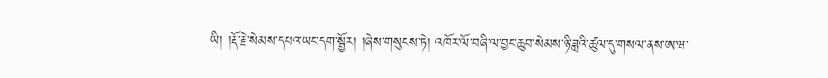ཡི། །རྡོ་རྗེ་སེམས་དཔའ་ཡང་དག་སྦྱོར། །ཞེས་གསུངས་ཏེ། འཁོར་ལོ་བཞི་ལ་བྱང་ཆུབ་སེམས་ཉི་ཟླའི་ཚུལ་དུ་གསལ་ནས་ཨ་ཝ་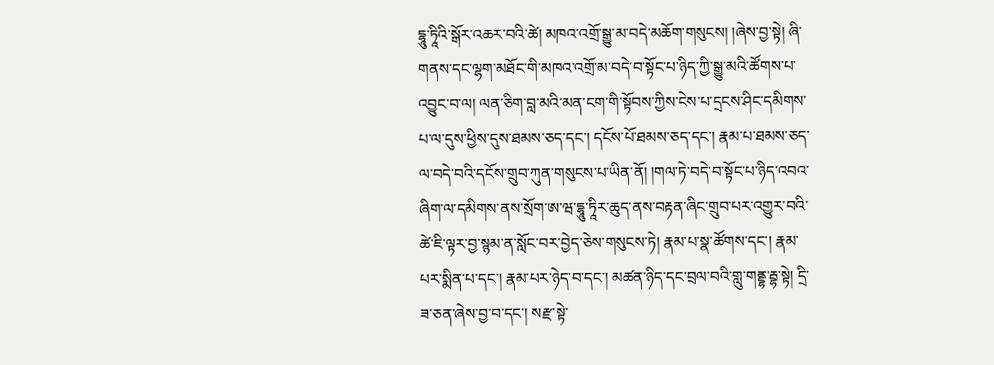དྷཱུ་ཏཱིའི་སྒོར་འཆར་བའི་ཚེ། མཁའ་འགྲོ་སྒྱུ་མ་བདེ་མཆོག་གསུངས། །ཞེས་བྱ་སྟེ། ཞི་གནས་དང་ལྷག་མཐོང་གི་མཁའ་འགྲོ་མ་བདེ་བ་སྟོང་པ་ཉིད་ཀྱི་སྒྱུ་མའི་ཚོགས་པ་འབྱུང་བ་ལ། ལན་ཅིག་བླ་མའི་མན་ངག་གི་སྟོབས་ཀྱིས་ངེས་པ་དྲངས་ཤིང་དམིགས་པ་ལ་དུས་ཕྱིས་དུས་ཐམས་ཅད་དང་། དངོས་པོ་ཐམས་ཅད་དང་། རྣམ་པ་ཐམས་ཅད་ལ་བདེ་བའི་དངོས་གྲུབ་ཀུན་གསུངས་པ་ཡིན་ནོ། །གལ་ཏེ་བདེ་བ་སྟོང་པ་ཉིད་འབའ་ཞིག་ལ་དམིགས་ནས་སྲོག་ཨ་ཝ་དྷཱུ་ཏཱིར་ཆུད་ནས་བརྟན་ཞིང་གྲུབ་པར་འགྱུར་བའི་ཚེ་ཇི་ལྟར་བྱ་སྙམ་ན་སློང་བར་བྱེད་ཅེས་གསུངས་ཏེ། རྣམ་པ་སྣ་ཚོགས་དང་། རྣམ་པར་སྨིན་པ་དང་། རྣམ་པར་ཉེད་བ་དང་། མཚན་ཉིད་དང་བྲལ་བའི་གླུ་གནྡྷ་རྦྷ་སྟེ། དྲི་ཟ་ཅན་ཞེས་བྱ་བ་དང་། སརྫ་སྟེ་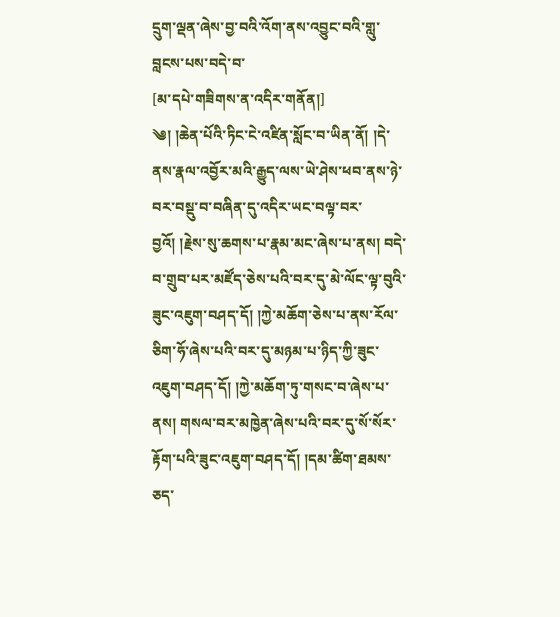དྲུག་ལྡན་ཞེས་བྱ་བའི་འོག་ནས་འབྱུང་བའི་གླུ་བླངས་པས་བདེ་བ་
[མ་དཔེ་གཟིགས་ན་འདིར་གནོན།]
༄། །ཆེན་པོའི་ཏིང་ངེ་འཛིན་སློང་བ་ཡིན་ནོ། །དེ་ནས་རྣལ་འབྱོར་མའི་རྒྱུད་ལས་ཡེ་ཤེས་ཕབ་ནས་ཉེ་བར་བསྡུ་བ་བཞིན་དུ་འདིར་ཡང་བལྟ་བར་བྱའོ། །རྗེས་སུ་ཆགས་པ་རྣམ་མང་ཞེས་པ་ནས། བདེ་བ་གྲུབ་པར་མཛོད་ཅེས་པའི་བར་དུ་མེ་ལོང་ལྟ་བུའི་ཟུང་འཇུག་བཤད་དོ། །ཀྱེ་མཆོག་ཅེས་པ་ནས་རོལ་ཅིག་ཧོ་ཞེས་པའི་བར་དུ་མཉམ་པ་ཉིད་ཀྱི་ཟུང་འཇུག་བཤད་དོ། །ཀྱེ་མཆོག་ཏུ་གསང་བ་ཞེས་པ་ནས། གསལ་བར་མཁྱེན་ཞེས་པའི་བར་དུ་སོ་སོར་རྟོག་པའི་ཟུང་འཇུག་བཤད་དོ། །དམ་ཚིག་ཐམས་ཅད་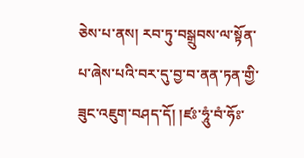ཅེས་པ་ནས། རབ་ཏུ་བསྒྲུབས་ལ་སྟོན་པ་ཞེས་པའི་བར་དུ་བྱ་བ་ནན་ཏན་གྱི་ཟུང་འཇུག་བཤད་དོ། །ཛཿ་ཧཱུཾ་བཾ་ཧོཿ་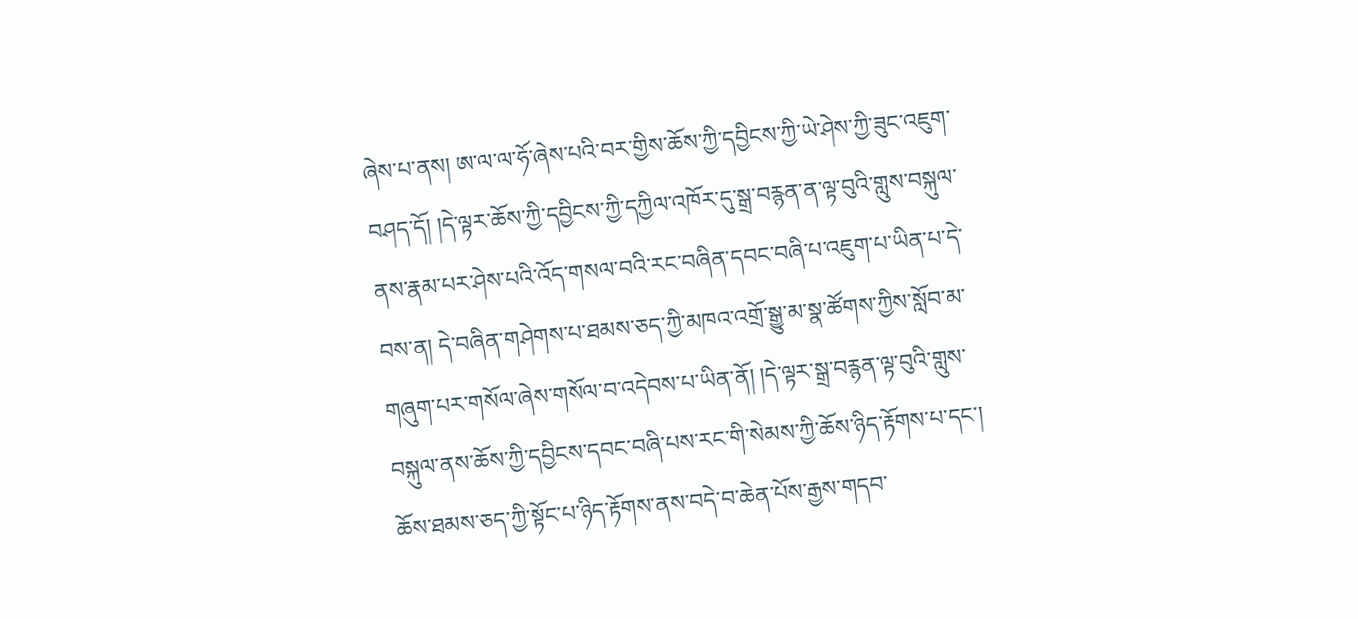ཞེས་པ་ནས། ཨ་ལ་ལ་ཧོ་ཞེས་པའི་བར་གྱིས་ཆོས་ཀྱི་དབྱིངས་ཀྱི་ཡེ་ཤེས་ཀྱི་ཟུང་འཇུག་བཤད་དོ། །དེ་ལྟར་ཆོས་ཀྱི་དབྱིངས་ཀྱི་དཀྱིལ་འཁོར་དུ་སྒྲ་བརྙན་ན་ལྟ་བུའི་གླུས་བསྐུལ་ནས་རྣམ་པར་ཤེས་པའི་འོད་གསལ་བའི་རང་བཞིན་དབང་བཞི་པ་འཇུག་པ་ཡིན་པ་དེ་བས་ན། དེ་བཞིན་གཤེགས་པ་ཐམས་ཅད་ཀྱི་མཁའ་འགྲོ་སྒྱུ་མ་སྣ་ཚོགས་ཀྱིས་སློབ་མ་གཞུག་པར་གསོལ་ཞེས་གསོལ་བ་འདེབས་པ་ཡིན་ནོ། །དེ་ལྟར་སྒྲ་བརྙན་ལྟ་བུའི་གླུས་བསྐུལ་ནས་ཆོས་ཀྱི་དབྱིངས་དབང་བཞི་པས་རང་གི་སེམས་ཀྱི་ཆོས་ཉིད་རྟོགས་པ་དང་། ཆོས་ཐམས་ཅད་ཀྱི་སྟོང་པ་ཉིད་རྟོགས་ནས་བདེ་བ་ཆེན་པོས་རྒྱས་གདབ་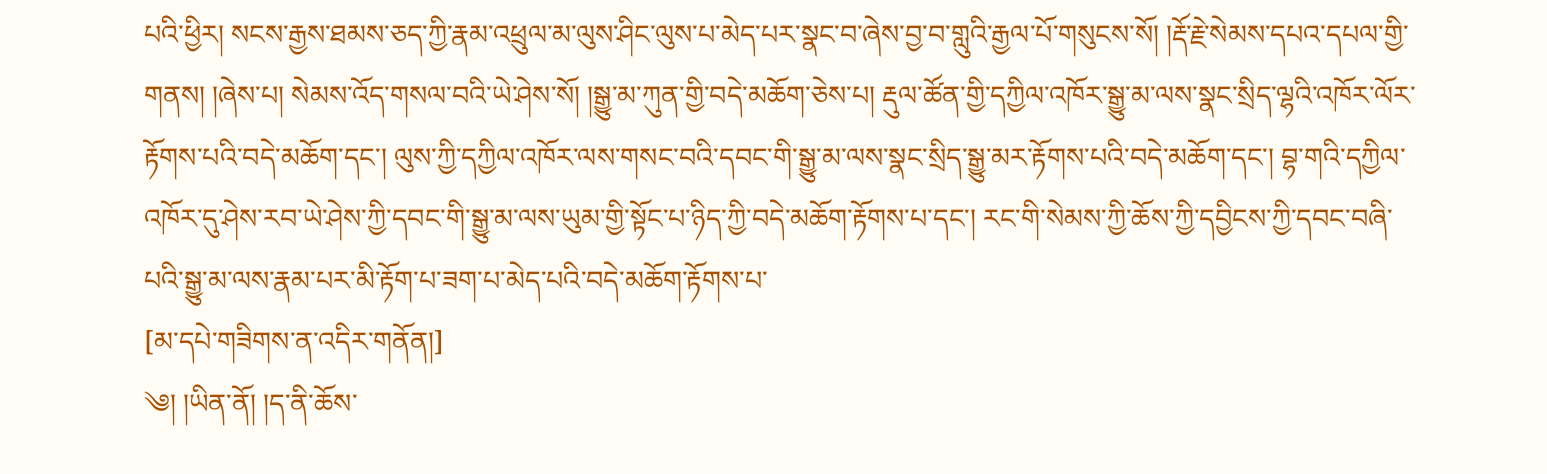པའི་ཕྱིར། སངས་རྒྱས་ཐམས་ཅད་ཀྱི་རྣམ་འཕྲུལ་མ་ལུས་ཤིང་ལུས་པ་མེད་པར་སྣང་བ་ཞེས་བྱ་བ་གླུའི་རྒྱལ་པོ་གསུངས་སོ། །རྡོ་རྗེ་སེམས་དཔའ་དཔལ་གྱི་གནས། །ཞེས་པ། སེམས་འོད་གསལ་བའི་ཡེ་ཤེས་སོ། །སྒྱུ་མ་ཀུན་གྱི་བདེ་མཆོག་ཅེས་པ། རྡུལ་ཚོན་གྱི་དཀྱིལ་འཁོར་སྒྱུ་མ་ལས་སྣང་སྲིད་ལྷའི་འཁོར་ལོར་རྟོགས་པའི་བདེ་མཆོག་དང་། ལུས་ཀྱི་དཀྱིལ་འཁོར་ལས་གསང་བའི་དབང་གི་སྒྱུ་མ་ལས་སྣང་སྲིད་སྒྱུ་མར་རྟོགས་པའི་བདེ་མཆོག་དང་། བྷ་གའི་དཀྱིལ་འཁོར་དུ་ཤེས་རབ་ཡེ་ཤེས་ཀྱི་དབང་གི་སྒྱུ་མ་ལས་ཡུམ་གྱི་སྟོང་པ་ཉིད་ཀྱི་བདེ་མཆོག་རྟོགས་པ་དང་། རང་གི་སེམས་ཀྱི་ཆོས་ཀྱི་དབྱིངས་ཀྱི་དབང་བཞི་པའི་སྒྱུ་མ་ལས་རྣམ་པར་མི་རྟོག་པ་ཟག་པ་མེད་པའི་བདེ་མཆོག་རྟོགས་པ་
[མ་དཔེ་གཟིགས་ན་འདིར་གནོན།]
༄། །ཡིན་ནོ། །ད་ནི་ཆོས་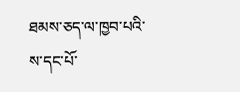ཐམས་ཅད་ལ་ཁྱབ་པའི་ས་དང་པོ་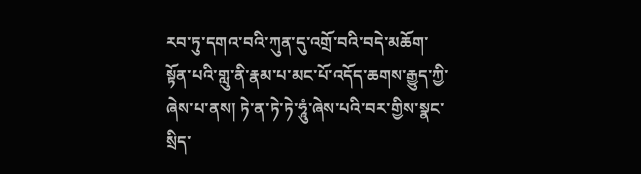རབ་ཏུ་དགའ་བའི་ཀུན་དུ་འགྲོ་བའི་བདེ་མཆོག་སྟོན་པའི་གླུ་ནི་རྣམ་པ་མང་པོ་འདོད་ཆགས་རྒྱུད་ཀྱི་ཞེས་པ་ནས། ཏེ་ན་ཏེ་ཏེ་ཧཱུཾ་ཞེས་པའི་བར་གྱིས་སྣང་སྲིད་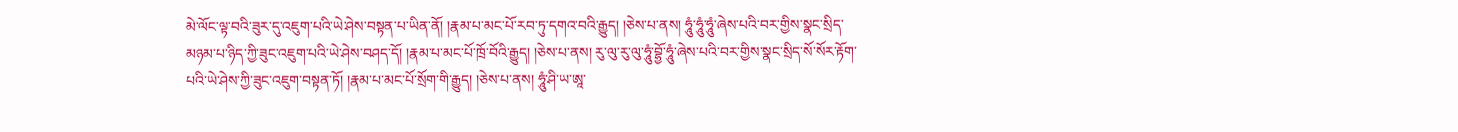མེ་ལོང་ལྟ་བའི་ཟུར་དུ་འཇུག་པའི་ཡེ་ཤེས་བསྟན་པ་ཡིན་ནོ། །རྣམ་པ་མང་པོ་རབ་ཏུ་དགའ་བའི་རྒྱུད། །ཅེས་པ་ནས། ཧཱུཾ་ཧཱུཾ་ཧཱུཾ་ཞེས་པའི་བར་གྱིས་སྣང་སྲིད་མཉམ་པ་ཉིད་ཀྱི་ཟུང་འཇུག་པའི་ཡེ་ཤེས་བཤད་དོ། །རྣམ་པ་མང་པོ་ཁྲོ་བོའི་རྒྱུད། །ཅེས་པ་ནས། རུ་ལུ་རུ་ལུ་ཧཱུཾ་བྷྱོ་ཧཱུཾ་ཞེས་པའི་བར་གྱིས་སྣང་སྲིད་སོ་སོར་རྟོག་པའི་ཡེ་ཤེས་ཀྱི་ཟུང་འཇུག་བསྟན་ཏོ། །རྣམ་པ་མང་པོ་སྲོག་གི་རྒྱུད། །ཅེས་པ་ནས། ཧཱུཾ་ཤི་ཡ་ཨཱ་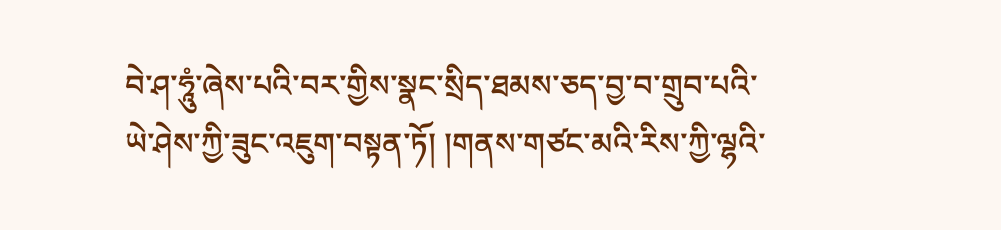བེ་ཤ་ཧཱུཾ་ཞེས་པའི་བར་གྱིས་སྣང་སྲིད་ཐམས་ཅད་བྱ་བ་གྲུབ་པའི་ཡེ་ཤེས་ཀྱི་ཟུང་འཇུག་བསྟན་ཏོ། །གནས་གཙང་མའི་རིས་ཀྱི་ལྷའི་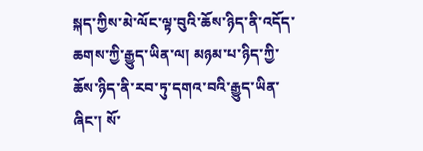སྐད་ཀྱིས་མེ་ལོང་ལྟ་བུའི་ཆོས་ཉིད་ནི་འདོད་ཆགས་ཀྱི་རྒྱུད་ཡིན་ལ། མཉམ་པ་ཉིད་ཀྱི་ཆོས་ཉིད་ནི་རབ་ཏུ་དགའ་བའི་རྒྱུད་ཡིན་ཞིང་། སོ་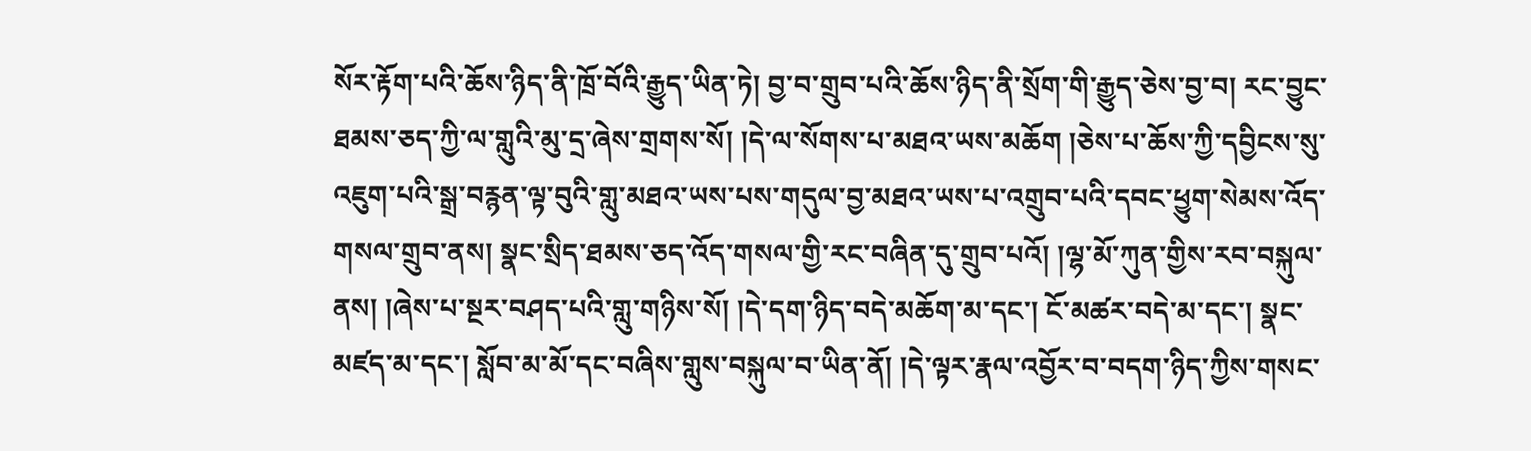སོར་རྟོག་པའི་ཆོས་ཉིད་ནི་ཁྲོ་བོའི་རྒྱུད་ཡིན་ཏེ། བྱ་བ་གྲུབ་པའི་ཆོས་ཉིད་ནི་སྲོག་གི་རྒྱུད་ཅེས་བྱ་བ། རང་བྱུང་ཐམས་ཅད་ཀྱི་ལ་གླུའི་མུ་དྲ་ཞེས་གྲགས་སོ། །དེ་ལ་སོགས་པ་མཐའ་ཡས་མཆོག །ཅེས་པ་ཆོས་ཀྱི་དབྱིངས་སུ་འཇུག་པའི་སྒྲ་བརྙན་ལྟ་བུའི་གླུ་མཐའ་ཡས་པས་གདུལ་བྱ་མཐའ་ཡས་པ་འགྲུབ་པའི་དབང་ཕྱུག་སེམས་འོད་གསལ་གྲུབ་ནས། སྣང་སྲིད་ཐམས་ཅད་འོད་གསལ་གྱི་རང་བཞིན་དུ་གྲུབ་པའོ། །ལྷ་མོ་ཀུན་གྱིས་རབ་བསྐུལ་ནས། །ཞེས་པ་སྔར་བཤད་པའི་གླུ་གཉིས་སོ། །དེ་དག་ཉིད་བདེ་མཆོག་མ་དང་། ངོ་མཚར་བདེ་མ་དང་། སྣང་མཛད་མ་དང་། སློབ་མ་མོ་དང་བཞིས་གླུས་བསྐུལ་བ་ཡིན་ནོ། །དེ་ལྟར་རྣལ་འབྱོར་བ་བདག་ཉིད་ཀྱིས་གསང་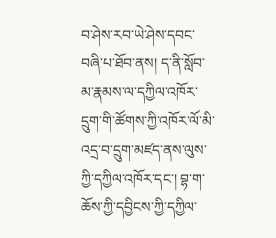བ་ཤེས་རབ་ཡེ་ཤེས་དབང་བཞི་པ་ཐོབ་ནས། ད་ནི་སློབ་མ་རྣམས་ལ་དཀྱིལ་འཁོར་དྲུག་གི་ཚོགས་ཀྱི་འཁོར་ལོ་མི་འདྲ་བ་དྲུག་མཛད་ནས་ལུས་ཀྱི་དཀྱིལ་འཁོར་དང་། བྷ་ག་ཆོས་ཀྱི་དབྱིངས་ཀྱི་དཀྱིལ་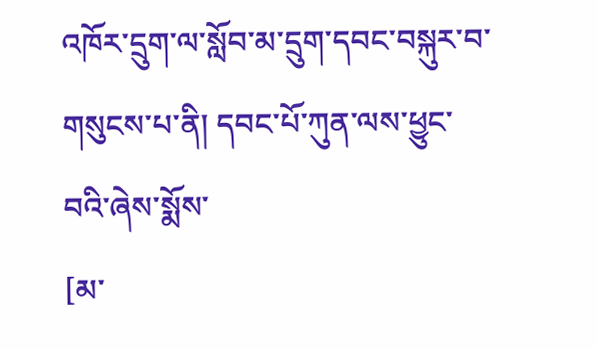འཁོར་དྲུག་ལ་སློབ་མ་དྲུག་དབང་བསྐུར་བ་གསུངས་པ་ནི། དབང་པོ་ཀུན་ལས་ཕྱུང་བའི་ཞེས་སྨོས་
[མ་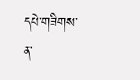དཔེ་གཟིགས་ན་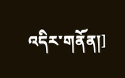འདིར་གནོན།]